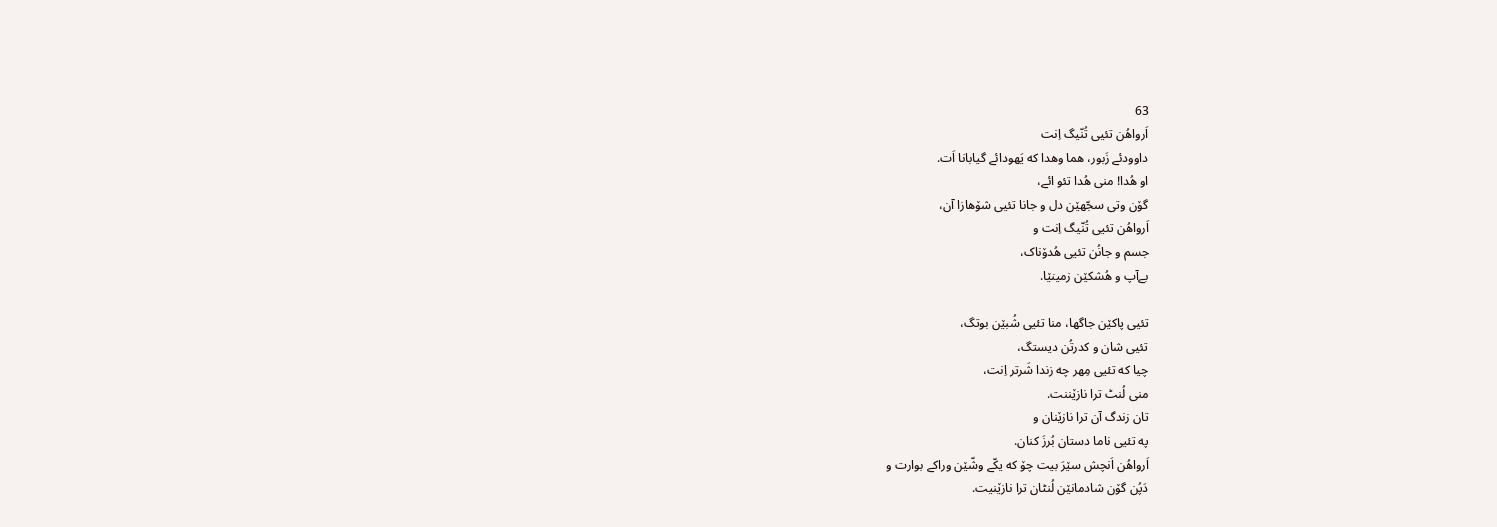63
اَرواهُن تئیی تُنّیگ اِنت
داوودئے زَبور، هما وهدا که یَهودائے گیابانا اَت.
او هُدا! منی هُدا تئو ائے،
گۆن وتی سجّهێن دل و جانا تئیی شۆهازا آن،
اَرواهُن تئیی تُنّیگ اِنت و
جسم و جانُن تئیی هُدۆناک،
بےآپ و هُشکێن زمینێا.

تئیی پاکێن جاگها، منا تئیی شُبێن بوتگ،
تئیی شان و کدرتُن دیستگ،
چیا که تئیی مِهر چه زندا شَرتر اِنت،
منی لُنٹ ترا نازێننت.
تان زندگ آن ترا نازێنان و
په تئیی ناما دستان بُرزَ کنان.
اَرواهُن اَنچش سێرَ بیت چۆ که یکّے وشّێن وراکے بوارت و
دَپُن گۆن شادمانێن لُنٹان ترا نازێنیت.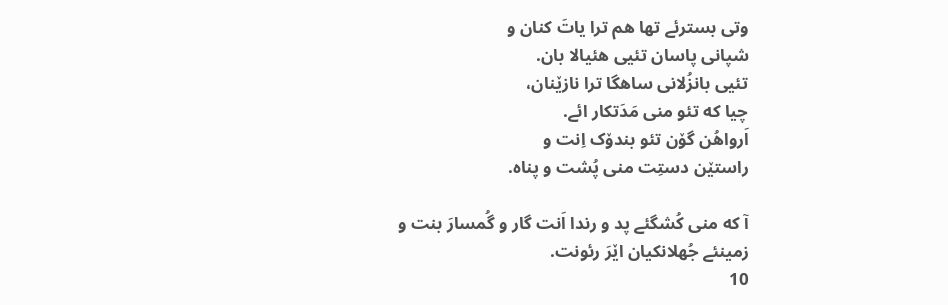وتی بسترئے تها هم ترا یاتَ کنان و
شپانی پاسان تئیی هئیالا بان.
تئیی بانزُلانی ساهگا ترا نازێنان،
چیا که تئو منی مَدَتکار ائے.
اَرواهُن گۆن تئو بندۆک اِنت و
راستێن دستِت منی پُشت و پناه.

آ که منی کُشگئے پد و رندا اَنت گار و گُمسارَ بنت و
زمینئے جُهلانکیان اێرَ رئونت.
10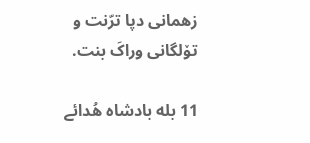زهمانی دپا ترّنت و
تۆلگانی وراکَ بنت.

11 بله بادشاه هُدائے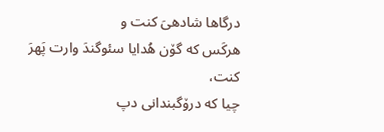درگاها شادهیَ کنت و
هرکَس که گۆن هُدایا سئوگندَ وارت پَهرَ کنت،
چیا که درۆگبندانی دپ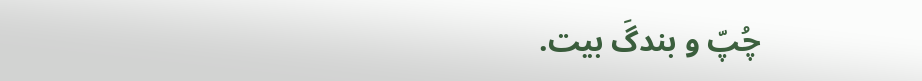چُپّ و بندگَ بیت.